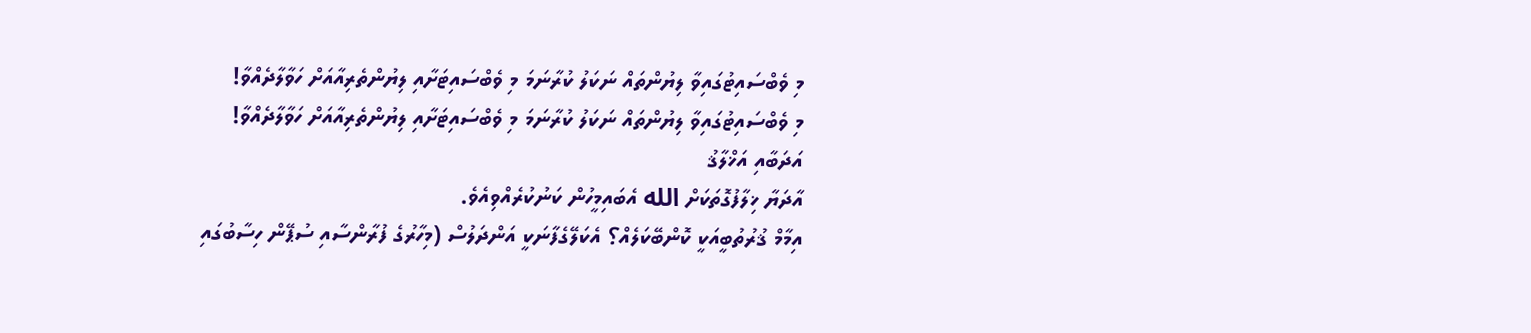މި ވެބްސައިޓުގައިވާ ލިޔުންތައް ނަކަލު ކުރާނަމަ މި ވެބްސައިޓަށާއި ލިޔުންތެރިއާއަށް ހަވާލާދެއްވާ!
މި ވެބްސައިޓުގައިވާ ލިޔުންތައް ނަކަލު ކުރާނަމަ މި ވެބްސައިޓަށާއި ލިޔުންތެރިއާއަށް ހަވާލާދެއްވާ!
އަދަބާއި އަޚްލާޤު
އާދަޔާ ޚިލާފުގޮތަކަށް الله އެބައިމީހުން ކަނުކުރެއްވިއެވެ.
އިމާމް ޤުރުތުބީއަކީ ކޮންބޭކަލެއް؟ އެކަލޭގެފާނަކީ އަންދަލުސް (މިހާރުގެ ފުރާންސާއި ސުޕޭން ހިސާބުގައި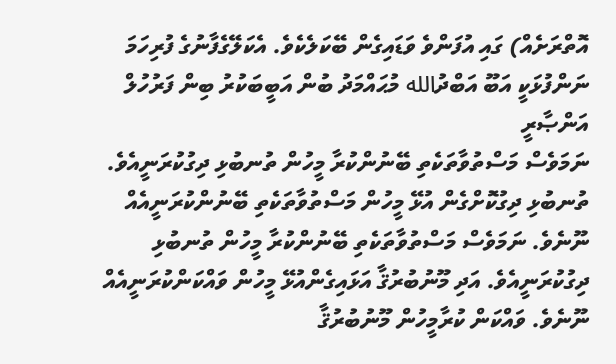އޮތްރަށެއް) ގައި އުފަންވެ ވަޑައިގެން ބޭކަލެކެވެ. އެކަލޭގެފާނުގެ ފުރިހަމަ ނަންފުޅަކީ އަބޫ އަބްދުالله މުޙައްމަދު ބުން އަބީބަކުރު ބިން ފަރުހުލް އަންޞާރީ
ނަމަވެސް މަސްތުވާތަކެތި ބޭނުންކުރާ މީހުން ތުނބުޅި ދިގުކުރަނީއެވެ.
ތުނބުޅި ދިގުކޮށްގެން އުޅޭ މީހުން މަސްތުވާތަކެތި ބޭނުންކުރަނީއެއް ނޫނެވެ. ނަމަވެސް މަސްތުވާތަކެތި ބޭނުންކުރާ މީހުން ތުނބުޅި ދިގުކުރަނީއެވެ. އަދި މޫނުބުރުޤާ އަޅައިގެންއުޅޭ މީހުން ވައްކަންކުރަނީއެއް ނޫނެވެ. ވައްކަން ކުރާމީހުން މޫނުބުރުޤާ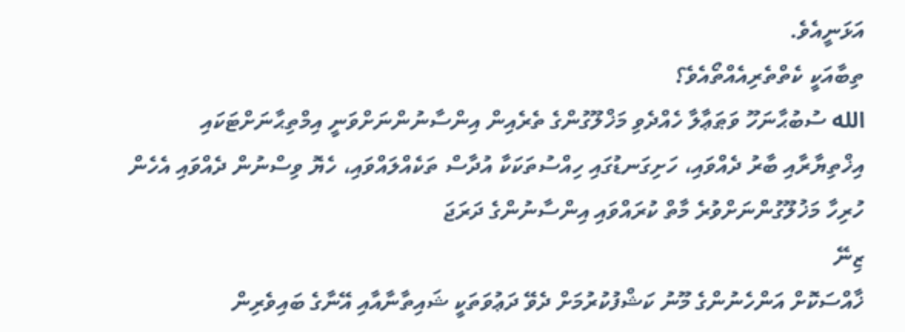އަޅަނީއެވެ.
ތިބާއަކީ ކެތްތެރިއެއްތޯއެވެ؟
الله ސުބުޙާނަހޫ ވަޠަޢާލާ ހެއްދެވި މަޚްލޫގުންގެ ތެރެއިން އިންސާނުންނަށްވަނީ އިމްތިޙާނަށްޓަކައި އިޚްތިޔާރާއި ބާރު ދެއްވައި، ހަށިގަނޑުގައި ހިއްސުތަކަކާ އުދާސް ތަކެއްލައްވައި، ހެޔޮ ވިސްނުން ދެއްވައި އެހެން ހުރިހާ މަޚުލޫގުންނަށްވުރެ މާތް ކުރައްވައި އިންސާނުންގެ ދަރަޖަ
ޒިނޭ
ޚާއްސަކޮށް އަންހެނުންގެ މޫނު ކަޝްފުކުރުމަށް ދެވޭ ދަޢުވަތަކީ ޝައިތާނާއާއި އޭނާގެ ބައިވެރިން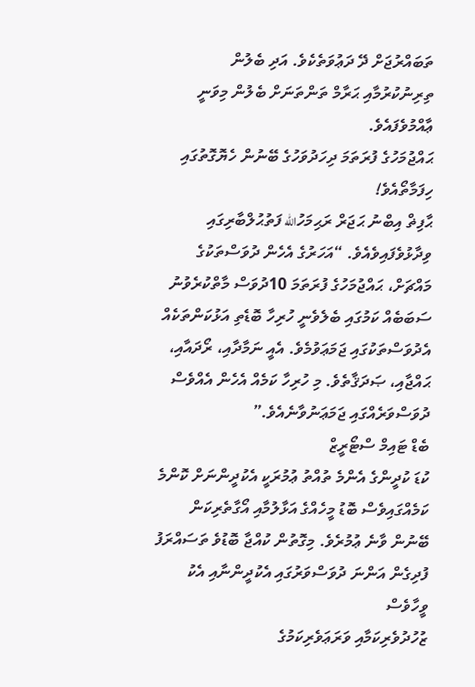ތަބައްރުޖަށް ދޭ ދަޢުވަތެކެވެ. އަދި ބެލުން ތިރިނުކުރުމާއި ޙަރާމް ތަންތަނަށް ބެލުން މިވަނީ ޢާއްމުވެފައެވެ.
ޙައްޖުމަހުގެ ފުރަތަމަ ދިހަދުވަހުގެ ބޭނުން ހެޔޮގޮތުގައި ހިފަމާތޯއެވެ!
ޙާފިޡް އިބްނު ޙަޖަރް ރަޙިމަހުالله ފަތުޙުލްބާރިގައި ވިދާޅުވެފައިވެއެވެ. “އަހަރުގެ އެހެން ދުވަސްތަކުގެ މައްޗަށް، ޙައްޖުމަހުގެ ފުރަތަމަ 10ދުވަސް މާތްކުރެވުނު ސަބަބެއް ކަމުގައި ބެލެވެނީ ހުރިހާ ބޮޑެތި އަޅުކަންތަކެއް އެދުވަސްތަކުގައި ޖަމަޢަވުމެވެ. އެއީ ނަމާދާއި، ރޯދައާއި، ޙައްޖާއި، ޞަދަޤާތެވެ. މި ހުރިހާ ކަމެއް އެހެން އެއްވެސް ދުވަސްވަރެއްގައި ޖަމަޢަނުވާނެއެވެ.”
ބެޑް ޓައިމް ސްޓޯރީޒް
ކުޑަ ކުދީންގެ އެންމެ ތުއްތު ޢުމުރަކީ އެކުދީންނަށް ކޮންމެ ކަމެއްގައިވެސް ބޮޑު މީހެއްގެ އަޅާލުމާއި އޯގާތެރިކަން ބޭނުން ވާނެ ޢުމުރެވެ. މިގޮތުން ކުއްޖާ ބޮޑުވެ ތަސައްރަފު ފުދިގެން އަންނަ ދުވަސްވަރުގައި އެކުދީންނާއި އެކު ވީހާވެސް
ޒުހުދުވެރިކަމާއި ވަރަޢަވެރިކަމުގެ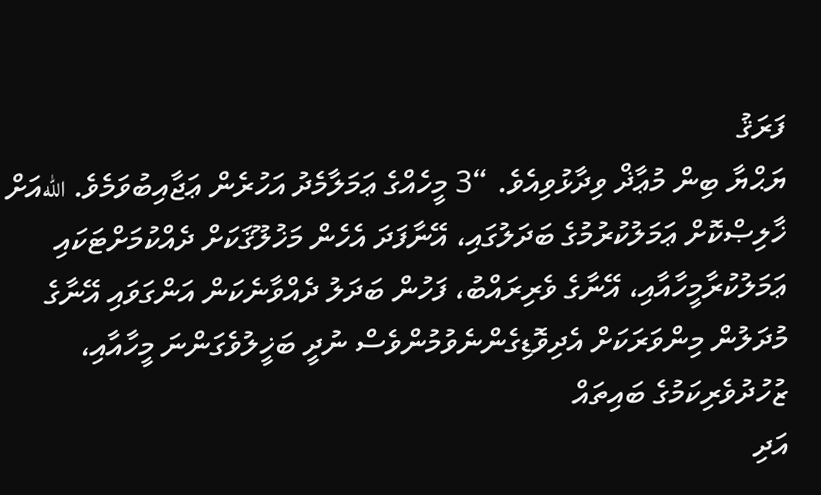ފަރަޤު
ޔަޙްޔާ ބިން މުޢާޛް ވިދާޅުވިއެވެ. “3 މީހެއްގެ ޢަމަލާމެދު އަހުރެން ޢަޖާއިބުވަމެވެ. اللهއަށް ޚާލިޞްކޮށް ޢަމަލުކުރުމުގެ ބަދަލުގައި، އޭނާފަދަ އެހެން މަޚުލޫޤަކަށް ދެއްކުމަށްޓަކައި ޢަމަލުކުރާމީހާއާއި، އޭނާގެ ވެރިރައްބު، ފަހުން ބަދަލު ދެއްވާނެކަން އަންގަވައި އޭނާގެ މުދަލުން މިންވަރަކަށް އެދިވޮޑިގެންނެވުމުންވެސް ނުދީ ބަޚީލުވެގަންނަ މީހާއާއި،
ޒުހުދުވެރިކަމުގެ ބައިތައް
އަދި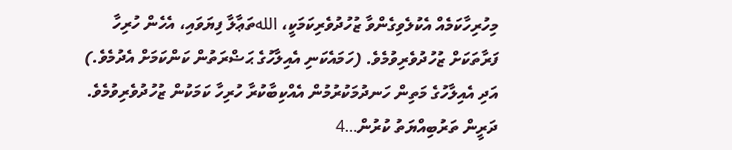މިހުރިހާކަމެއް އެކުލެވިގެންވާ ޒުހުދުވެރިކަމަކީ، اللهތަޢާލާ ފިޔަވައި، އެހެން ހުރިހާ ފަރާތަކަށް ޒުހުދުވެރިވުމެވެ. (ހަމައެކަނި އެއިލާހުގެ ޙަޟްރަތުން ކަންކަމަށް އެދުމެވެ.) އަދި އެއިލާހުގެ މަތިން ހަނދުމަކުރުމުން އެއްކިބާކުރާ ހުރިހާ ކަމަކުން ޒުހުދުވެރިވުމެވެ.
ދަރީން ތަރުބިއްޔަތު ކުރުން…4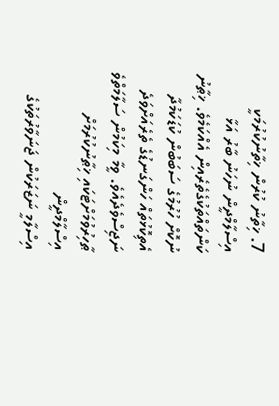7. ޚިތާނު ކުރުން ޚިތާނުކުރުމަކީ އިސްލާމްދީން ނުހަނު ބާރު އަޅާ ކަންތައްތަކުގެތެރެއިން އެއްކަމެވެ. ޚިޠާނު ނުކޮށް ހުރުމުގެ ސަބަބުން ކުޑަކަމުދާ އެތިކޮޅުތައް ހަންގަނޑުގެ ތެރެއަށްވަދެ ނަޖިސްވެދެއެވެ. ވީމާ މިކަމުން ސަލާމަތްވެ ޠާހިރުވުމަށްޓަކައި ޚިޠާނުކުރުމަށް އިސްލާމްދީން
އިސްލާމީ ނަޒަރަކުން ޖަނަވާރުތަކުގެ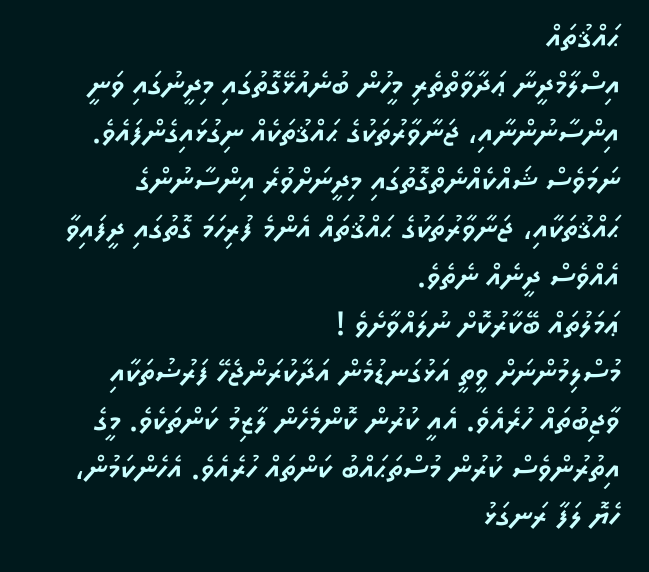ޙައްޤުތައް
އިސްލާމްދީނާ ޢަދާވާތްތެރި މީހުން ބުނެއުޅޭގޮތުގައި މިދީނުގައި ވަނީ އިންސާނުންނާއި، ޖަނާވާރުތަކުގެ ޙައްޤުތަކެއް ނިގުޅައިގެންފައެވެ. ނަމަވެސް ޝައްކެއްނެތްގޮތުގައި މިދީނަށްވުރެ އިންސާނުންގެ ޙައްޤުތަކާއި، ޖަނާވާރުތަކުގެ ޙައްޤުތައް އެންމެ ފުރިހަމަ ގޮތުގައި ދީފައިވާ އެއްވެސް ދީނެއް ނެތެވެ.
ޢަމަލުތައް ބޭކާރުކޮށް ނުލައްވާށެވެ !
މުސްލިމުންނަށް ވީތީ އަޅުގަނޑުމެން އަދާކުރަންޖެހޭ ފަރުޟުތަކާއި ވާޖިބުތައް ހުރެއެވެ. އެއީ ކުރުން ކޮންމެހެން ލާޒިމު ކަންތަކެވެ. މީގެ އިތުރުންވެސް ކުރުން މުސްތަޙައްބު ކަންތައް ހުރެއެވެ. އެހެންކަމުން، ހެޔޮ ލަފާ ރަނގަޅު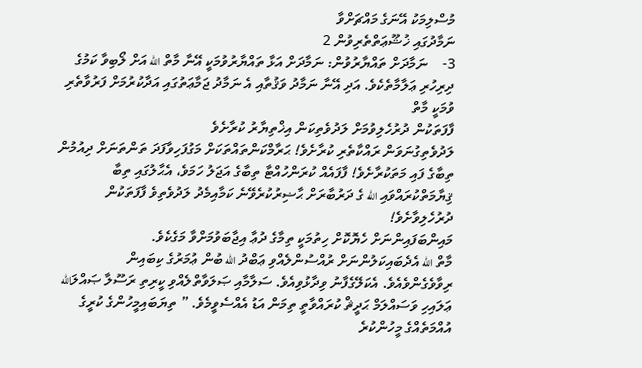މުސްލިމަކު އޭނަގެ މައްޗަށްވާ
ނަމާދުގައި ޚުޝޫޢަތްތެރިވުން 2
3-    ނަމާދަށް ތައްޔާރުވުން: ނަމާދަށް އަޅާ ތައްޔާރުވުމަކީ އޭނާ މާތް الله އަށް ލޯބިވާ ކަމުގެ ދިރިހުރި ޢަލާމާތެކެވެ. އަދި އޭނާ ނަމާދު ވަޤުތާއި އެ ނަމާދު ޖަމާޢަތުގައި އަދާކުރުމަށް ފަރުވާތެރި ވުމަކީ މާތް
ފާފަތަކުން ދުރުހެލިވުމަށް ލަދުވެތިކަން އިޚްތިޔާރު ކުރާށެވެ
ލަދުވެތިގުނަވަން ރައްކާތެރި ކުރާށެވެ! ޙަރާމްކަންތައްތަކަށް މަގުފަހިވާފަދަ ތަންތަނަށް ދިއުމުން ތިބާގެ ފައި މަތަކުރާށެވެ! ފާފައެއް ކުރަންހުއްޓާ ތިބާގެ އަޖަލު ހަމަވެ، އެޙާލުގައި ތިބާ ޤިޔާމަތްކުރައްވައި الله ގެ ދަރުބާރަށް ޙާޟިރުކުރެވޭނެ ކަމާއިމެދު ލަދުވެތިވެ ފާފަތަކުން ދުރުހެލިވާށެވެ!
މައިންބަފައިންނަށް ހެޔޮކޮށް ހިތުމަކީ ތިމާގެ ދުޢާ އިޖާބަވުމަށްވާ މަގެކެވެ.
މާތް الله އެދެބައިކަލުންނަށް ރުއްސުންލެއްވި ޢަބްދު الله ބުން ޢުމަރުގެ ކިބައިން ރިވާވެގެންވެއެވެ. އެކަލޭގެފާނު ވިދާޅުވިއެވެ. ސަލާމާއި ޞަލަވާތްލެއްވި ކީރިތި ރަސޫލާ ޞައްލަالله ޢަލައިހި ވަސައްލަމް ޙަދީޘް ކުރައްވާތީ ތިމަން އަޑު އެއްސެވީމެވެ. ” ތިޔަބައިމީހުންގެ ކުރީގެ އުއްމަތެއްގެ މީހުންކުރެ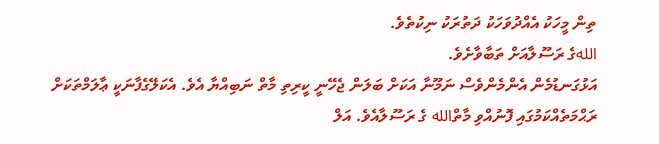ތިން މީހަކު އެއްދުވަހަކު ދަތުރަކު ނިކުތެވެ.
اللهގެ ރަސޫލާއަށް ތަބާވާށެވެ.
އަޅުގަނޑުމެން އެންމެންވެސް ނަމޫނާ އަކަށް ބަލަން ޖެހޭނީ ކީރިތި މާތް ނަބިއްޔާ އެވެ. އެކަލޭގެފާނަކީ ޢާލަމްތަކަށް ރަޙްމަތެއްކަމުގައި ފޮނުއްވި މާތްالله ގެ ރަސޫލާއެވެ. އަލް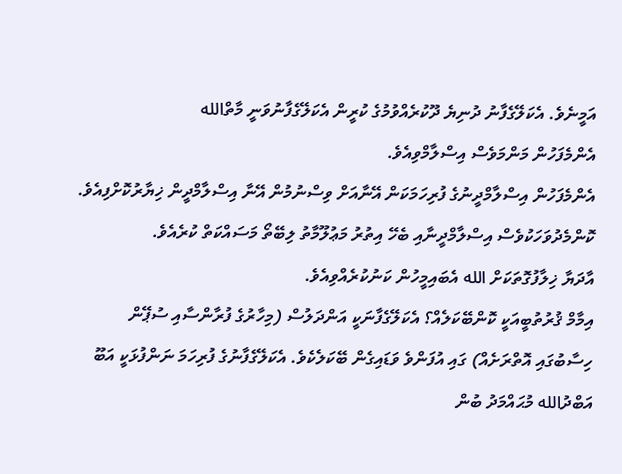އަމީނެވެ. އެކަލޭގެފާނު ދުނިޔެ ދޫކުރެއްވުމުގެ ކުރީން އެކަލޭގެފާނުވަނީ މާތްالله
އެންމެފަހުން މަންމަވެސް އިސްލާމްވިއެވެ.
އެންމެފަހުން އިސްލާމްދީނުގެ ފުރިހަމަކަން އޭނާއަށް ވިސްނުމުން އޭނާ އިސްލާމްދީން ޚިޔާރުކޮށްފިއެވެ. ކޮންމެދުވަހަކުވެސް އިސްލާމްދީނާއި ބެހޭ އިތުރު މަޢުލޫމާތު ލިބޭތޯ މަސައްކަތް ކުރެއެވެ.
އާދަޔާ ޚިލާފުގޮތަކަށް الله އެބައިމީހުން ކަނުކުރެއްވިއެވެ.
އިމާމް ޤުރުތުބީއަކީ ކޮންބޭކަލެއް؟ އެކަލޭގެފާނަކީ އަންދަލުސް (މިހާރުގެ ފުރާންސާއި ސުޕޭން ހިސާބުގައި އޮތްރަށެއް) ގައި އުފަންވެ ވަޑައިގެން ބޭކަލެކެވެ. އެކަލޭގެފާނުގެ ފުރިހަމަ ނަންފުޅަކީ އަބޫ އަބްދުالله މުޙައްމަދު ބުން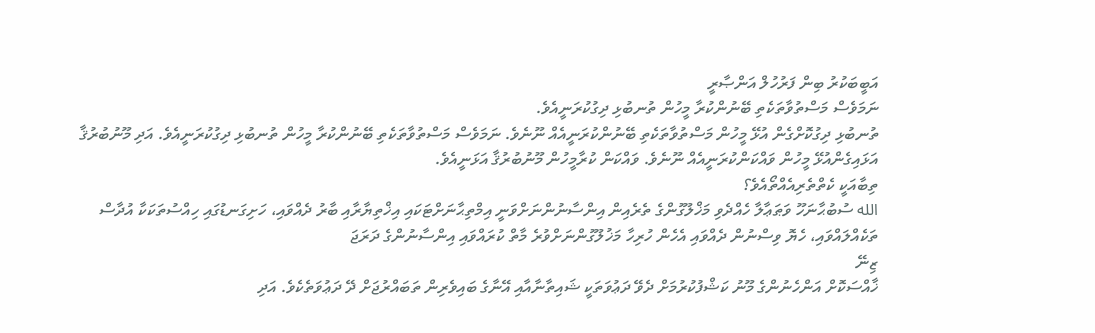އަބީބަކުރު ބިން ފަރުހުލް އަންޞާރީ
ނަމަވެސް މަސްތުވާތަކެތި ބޭނުންކުރާ މީހުން ތުނބުޅި ދިގުކުރަނީއެވެ.
ތުނބުޅި ދިގުކޮށްގެން އުޅޭ މީހުން މަސްތުވާތަކެތި ބޭނުންކުރަނީއެއް ނޫނެވެ. ނަމަވެސް މަސްތުވާތަކެތި ބޭނުންކުރާ މީހުން ތުނބުޅި ދިގުކުރަނީއެވެ. އަދި މޫނުބުރުޤާ އަޅައިގެންއުޅޭ މީހުން ވައްކަންކުރަނީއެއް ނޫނެވެ. ވައްކަން ކުރާމީހުން މޫނުބުރުޤާ އަޅަނީއެވެ.
ތިބާއަކީ ކެތްތެރިއެއްތޯއެވެ؟
الله ސުބުޙާނަހޫ ވަޠަޢާލާ ހެއްދެވި މަޚްލޫގުންގެ ތެރެއިން އިންސާނުންނަށްވަނީ އިމްތިޙާނަށްޓަކައި އިޚްތިޔާރާއި ބާރު ދެއްވައި، ހަށިގަނޑުގައި ހިއްސުތަކަކާ އުދާސް ތަކެއްލައްވައި، ހެޔޮ ވިސްނުން ދެއްވައި އެހެން ހުރިހާ މަޚުލޫގުންނަށްވުރެ މާތް ކުރައްވައި އިންސާނުންގެ ދަރަޖަ
ޒިނޭ
ޚާއްސަކޮށް އަންހެނުންގެ މޫނު ކަޝްފުކުރުމަށް ދެވޭ ދަޢުވަތަކީ ޝައިތާނާއާއި އޭނާގެ ބައިވެރިން ތަބައްރުޖަށް ދޭ ދަޢުވަތެކެވެ. އަދި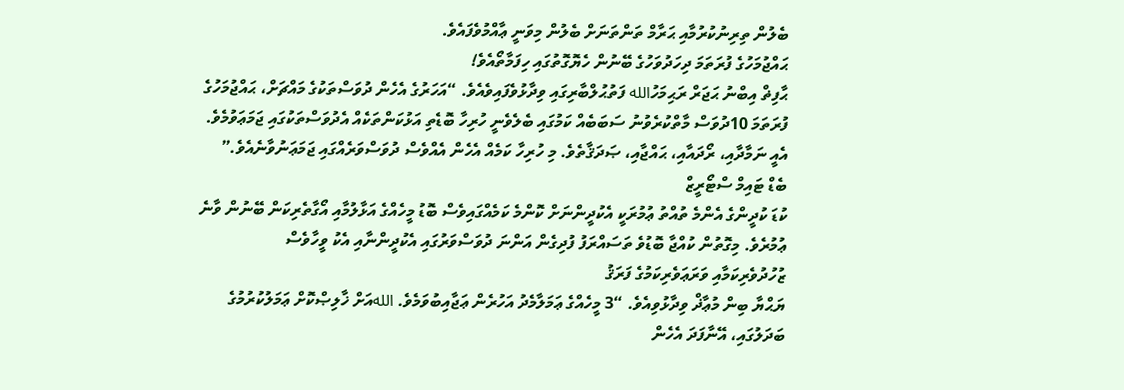ބެލުން ތިރިނުކުރުމާއި ޙަރާމް ތަންތަނަށް ބެލުން މިވަނީ ޢާއްމުވެފައެވެ.
ޙައްޖުމަހުގެ ފުރަތަމަ ދިހަދުވަހުގެ ބޭނުން ހެޔޮގޮތުގައި ހިފަމާތޯއެވެ!
ޙާފިޡް އިބްނު ޙަޖަރް ރަޙިމަހުالله ފަތުޙުލްބާރިގައި ވިދާޅުވެފައިވެއެވެ. “އަހަރުގެ އެހެން ދުވަސްތަކުގެ މައްޗަށް، ޙައްޖުމަހުގެ ފުރަތަމަ 10ދުވަސް މާތްކުރެވުނު ސަބަބެއް ކަމުގައި ބެލެވެނީ ހުރިހާ ބޮޑެތި އަޅުކަންތަކެއް އެދުވަސްތަކުގައި ޖަމަޢަވުމެވެ. އެއީ ނަމާދާއި، ރޯދައާއި، ޙައްޖާއި، ޞަދަޤާތެވެ. މި ހުރިހާ ކަމެއް އެހެން އެއްވެސް ދުވަސްވަރެއްގައި ޖަމަޢަނުވާނެއެވެ.”
ބެޑް ޓައިމް ސްޓޯރީޒް
ކުޑަ ކުދީންގެ އެންމެ ތުއްތު ޢުމުރަކީ އެކުދީންނަށް ކޮންމެ ކަމެއްގައިވެސް ބޮޑު މީހެއްގެ އަޅާލުމާއި އޯގާތެރިކަން ބޭނުން ވާނެ ޢުމުރެވެ. މިގޮތުން ކުއްޖާ ބޮޑުވެ ތަސައްރަފު ފުދިގެން އަންނަ ދުވަސްވަރުގައި އެކުދީންނާއި އެކު ވީހާވެސް
ޒުހުދުވެރިކަމާއި ވަރަޢަވެރިކަމުގެ ފަރަޤު
ޔަޙްޔާ ބިން މުޢާޛް ވިދާޅުވިއެވެ. “3 މީހެއްގެ ޢަމަލާމެދު އަހުރެން ޢަޖާއިބުވަމެވެ. اللهއަށް ޚާލިޞްކޮށް ޢަމަލުކުރުމުގެ ބަދަލުގައި، އޭނާފަދަ އެހެން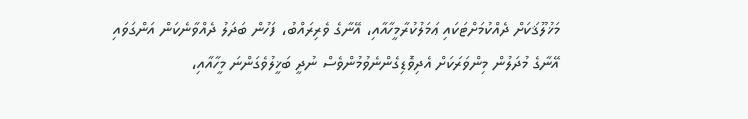މަޚުލޫޤަކަށް ދެއްކުމަށްޓަކައި ޢަމަލުކުރާމީހާއާއި، އޭނާގެ ވެރިރައްބު، ފަހުން ބަދަލު ދެއްވާނެކަން އަންގަވައި އޭނާގެ މުދަލުން މިންވަރަކަށް އެދިވޮޑިގެންނެވުމުންވެސް ނުދީ ބަޚީލުވެގަންނަ މީހާއާއި،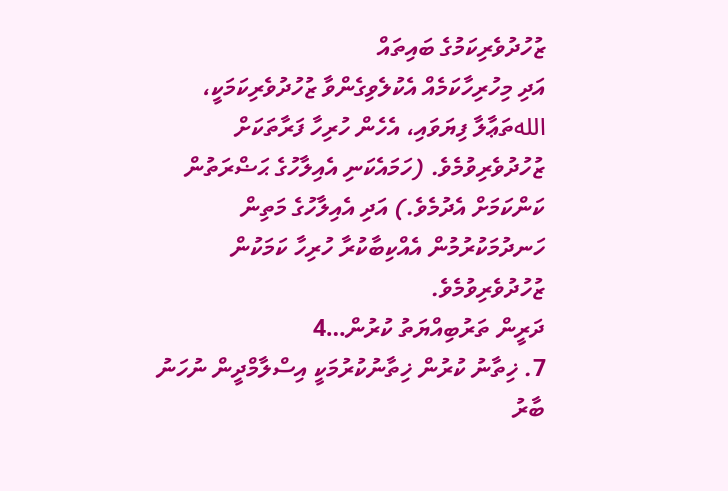ޒުހުދުވެރިކަމުގެ ބައިތައް
އަދި މިހުރިހާކަމެއް އެކުލެވިގެންވާ ޒުހުދުވެރިކަމަކީ، اللهތަޢާލާ ފިޔަވައި، އެހެން ހުރިހާ ފަރާތަކަށް ޒުހުދުވެރިވުމެވެ. (ހަމައެކަނި އެއިލާހުގެ ޙަޟްރަތުން ކަންކަމަށް އެދުމެވެ.) އަދި އެއިލާހުގެ މަތިން ހަނދުމަކުރުމުން އެއްކިބާކުރާ ހުރިހާ ކަމަކުން ޒުހުދުވެރިވުމެވެ.
ދަރީން ތަރުބިއްޔަތު ކުރުން…4
7. ޚިތާނު ކުރުން ޚިތާނުކުރުމަކީ އިސްލާމްދީން ނުހަނު ބާރު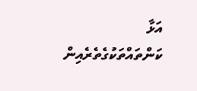އަޅާ ކަންތައްތަކުގެތެރެއިން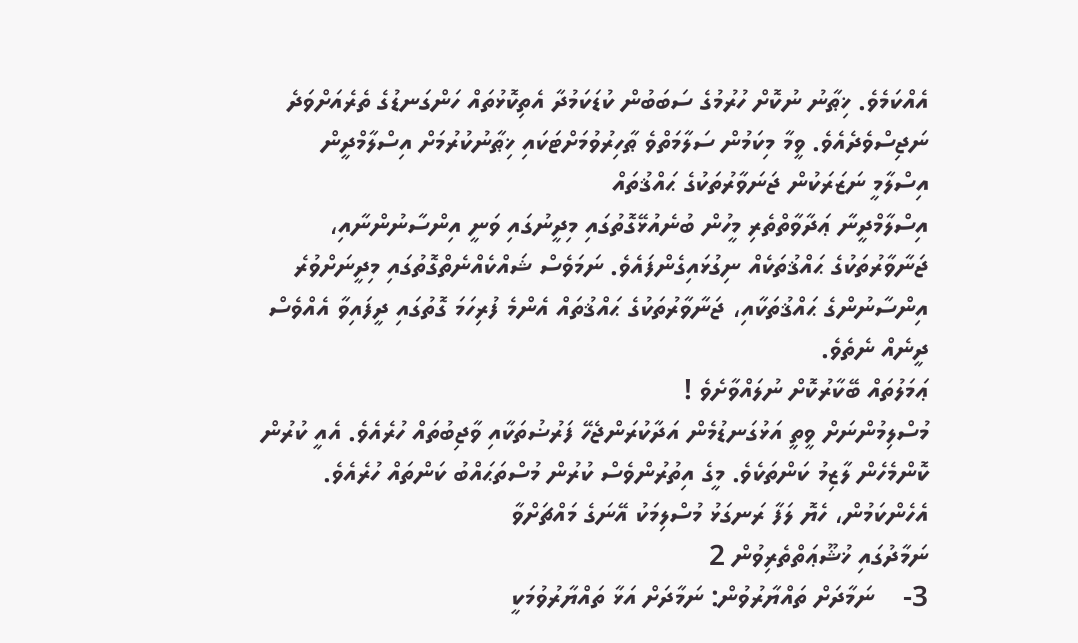އެއްކަމެވެ. ޚިޠާނު ނުކޮށް ހުރުމުގެ ސަބަބުން ކުޑަކަމުދާ އެތިކޮޅުތައް ހަންގަނޑުގެ ތެރެއަށްވަދެ ނަޖިސްވެދެއެވެ. ވީމާ މިކަމުން ސަލާމަތްވެ ޠާހިރުވުމަށްޓަކައި ޚިޠާނުކުރުމަށް އިސްލާމްދީން
އިސްލާމީ ނަޒަރަކުން ޖަނަވާރުތަކުގެ ޙައްޤުތައް
އިސްލާމްދީނާ ޢަދާވާތްތެރި މީހުން ބުނެއުޅޭގޮތުގައި މިދީނުގައި ވަނީ އިންސާނުންނާއި، ޖަނާވާރުތަކުގެ ޙައްޤުތަކެއް ނިގުޅައިގެންފައެވެ. ނަމަވެސް ޝައްކެއްނެތްގޮތުގައި މިދީނަށްވުރެ އިންސާނުންގެ ޙައްޤުތަކާއި، ޖަނާވާރުތަކުގެ ޙައްޤުތައް އެންމެ ފުރިހަމަ ގޮތުގައި ދީފައިވާ އެއްވެސް ދީނެއް ނެތެވެ.
ޢަމަލުތައް ބޭކާރުކޮށް ނުލައްވާށެވެ !
މުސްލިމުންނަށް ވީތީ އަޅުގަނޑުމެން އަދާކުރަންޖެހޭ ފަރުޟުތަކާއި ވާޖިބުތައް ހުރެއެވެ. އެއީ ކުރުން ކޮންމެހެން ލާޒިމު ކަންތަކެވެ. މީގެ އިތުރުންވެސް ކުރުން މުސްތަޙައްބު ކަންތައް ހުރެއެވެ. އެހެންކަމުން، ހެޔޮ ލަފާ ރަނގަޅު މުސްލިމަކު އޭނަގެ މައްޗަށްވާ
ނަމާދުގައި ޚުޝޫޢަތްތެރިވުން 2
3-    ނަމާދަށް ތައްޔާރުވުން: ނަމާދަށް އަޅާ ތައްޔާރުވުމަކީ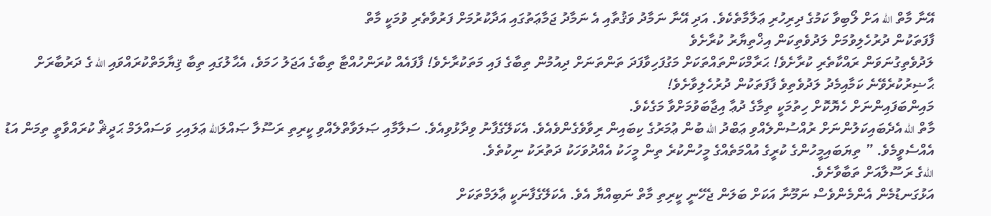އޭނާ މާތް الله އަށް ލޯބިވާ ކަމުގެ ދިރިހުރި ޢަލާމާތެކެވެ. އަދި އޭނާ ނަމާދު ވަޤުތާއި އެ ނަމާދު ޖަމާޢަތުގައި އަދާކުރުމަށް ފަރުވާތެރި ވުމަކީ މާތް
ފާފަތަކުން ދުރުހެލިވުމަށް ލަދުވެތިކަން އިޚްތިޔާރު ކުރާށެވެ
ލަދުވެތިގުނަވަން ރައްކާތެރި ކުރާށެވެ! ޙަރާމްކަންތައްތަކަށް މަގުފަހިވާފަދަ ތަންތަނަށް ދިއުމުން ތިބާގެ ފައި މަތަކުރާށެވެ! ފާފައެއް ކުރަންހުއްޓާ ތިބާގެ އަޖަލު ހަމަވެ، އެޙާލުގައި ތިބާ ޤިޔާމަތްކުރައްވައި الله ގެ ދަރުބާރަށް ޙާޟިރުކުރެވޭނެ ކަމާއިމެދު ލަދުވެތިވެ ފާފަތަކުން ދުރުހެލިވާށެވެ!
މައިންބަފައިންނަށް ހެޔޮކޮށް ހިތުމަކީ ތިމާގެ ދުޢާ އިޖާބަވުމަށްވާ މަގެކެވެ.
މާތް الله އެދެބައިކަލުންނަށް ރުއްސުންލެއްވި ޢަބްދު الله ބުން ޢުމަރުގެ ކިބައިން ރިވާވެގެންވެއެވެ. އެކަލޭގެފާނު ވިދާޅުވިއެވެ. ސަލާމާއި ޞަލަވާތްލެއްވި ކީރިތި ރަސޫލާ ޞައްލަالله ޢަލައިހި ވަސައްލަމް ޙަދީޘް ކުރައްވާތީ ތިމަން އަޑު އެއްސެވީމެވެ. ” ތިޔަބައިމީހުންގެ ކުރީގެ އުއްމަތެއްގެ މީހުންކުރެ ތިން މީހަކު އެއްދުވަހަކު ދަތުރަކު ނިކުތެވެ.
اللهގެ ރަސޫލާއަށް ތަބާވާށެވެ.
އަޅުގަނޑުމެން އެންމެންވެސް ނަމޫނާ އަކަށް ބަލަން ޖެހޭނީ ކީރިތި މާތް ނަބިއްޔާ އެވެ. އެކަލޭގެފާނަކީ ޢާލަމްތަކަށް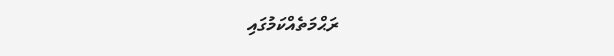ރަޙްމަތެއްކަމުގައި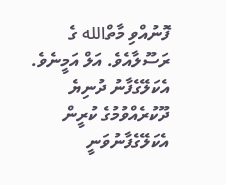ފޮނުއްވި މާތްالله ގެ ރަސޫލާއެވެ. އަލް އަމީނެވެ. އެކަލޭގެފާނު ދުނިޔެ ދޫކުރެއްވުމުގެ ކުރީން އެކަލޭގެފާނުވަނީ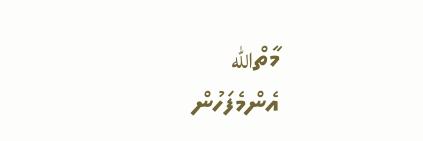މާތްالله
އެންމެފަހުން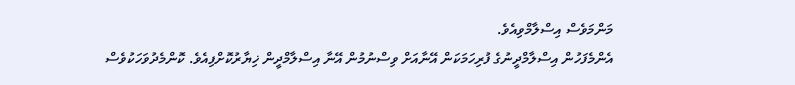މަންމަވެސް އިސްލާމްވިއެވެ.
އެންމެފަހުން އިސްލާމްދީނުގެ ފުރިހަމަކަން އޭނާއަށް ވިސްނުމުން އޭނާ އިސްލާމްދީން ޚިޔާރުކޮށްފިއެވެ. ކޮންމެދުވަހަކުވެސް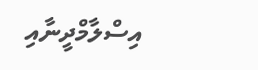އިސްލާމްދީނާއި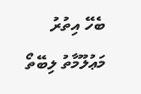ބެހޭ އިތުރު މަޢުލޫމާތު ލިބޭތޯ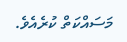މަސައްކަތް ކުރެއެވެ.